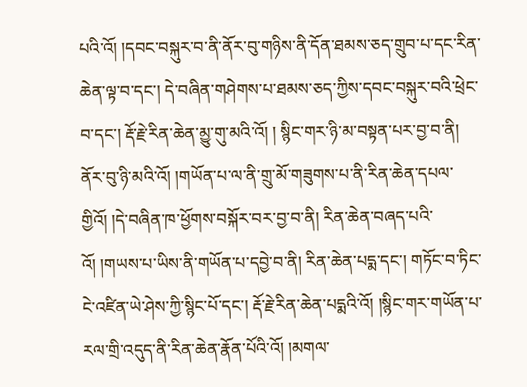པའི་འོ། །དབང་བསྐུར་བ་ནི་ནོར་བུ་གཉིས་ནི་དོན་ཐམས་ཅད་གྲུབ་པ་དང་རིན་ཆེན་ལྟ་བ་དང་། དེ་བཞིན་གཤེགས་པ་ཐམས་ཅད་ཀྱིས་དབང་བསྐུར་བའི་ཕྲེང་བ་དང་། རྡོ་རྗེ་རིན་ཆེན་མྱུ་གུ་མའི་འོ། ། སྙིང་གར་ཉི་མ་བསྟན་པར་བྱ་བ་ནི། ནོར་བུ་ཉི་མའི་འོ། །གཡོན་པ་ལ་ནི་གྲུ་མོ་གཟུགས་པ་ནི་རིན་ཆེན་དཔལ་གྱིའོ། །དེ་བཞིན་ཁ་ཕྱོགས་བསྐོར་བར་བྱ་བ་ནི། རིན་ཆེན་བཞད་པའི་འོ། །གཡས་པ་ཡིས་ནི་གཡོན་པ་དབྱེ་བ་ནི། རིན་ཆེན་པདྨ་དང་། གཏོང་བ་ཏིང་ངེ་འཛིན་ཡེ་ཤེས་ཀྱི་སྙིང་པོ་དང་། རྡོ་རྗེ་རིན་ཆེན་པདྨའི་འོ། །སྙིང་གར་གཡོན་པ་རལ་གྲི་འདུད་ནི་རིན་ཆེན་རྣོན་པོའི་འོ། །མགལ་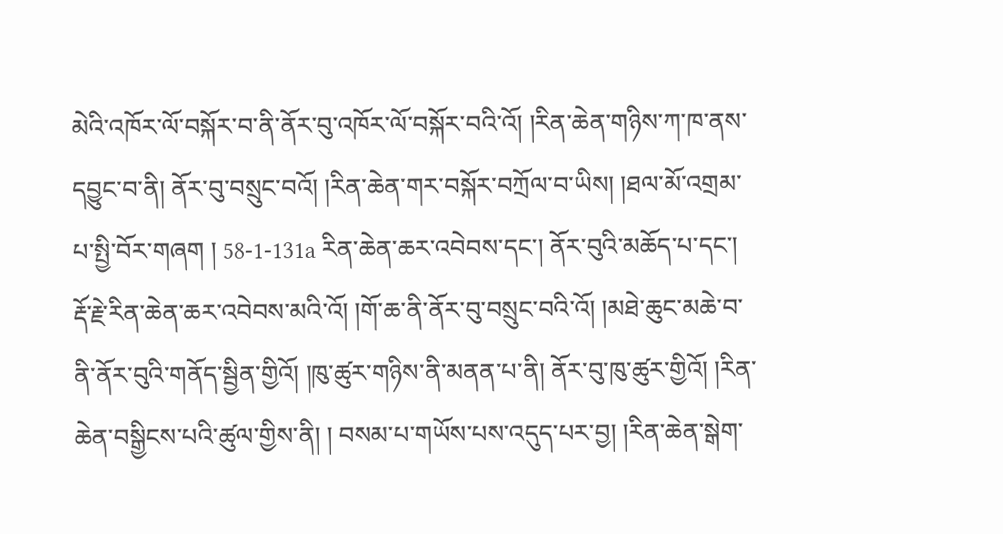མེའི་འཁོར་ལོ་བསྐོར་བ་ནི་ནོར་བུ་འཁོར་ལོ་བསྐོར་བའི་འོ། །རིན་ཆེན་གཉིས་ཀ་ཁ་ནས་དབྱུང་བ་ནི། ནོར་བུ་བསྲུང་བའོ། །རིན་ཆེན་གར་བསྐོར་བཀྲོལ་བ་ཡིས། །ཐལ་མོ་འགྲམ་པ་སྤྱི་བོར་གཞག ། 58-1-131a རིན་ཆེན་ཆར་འབེབས་དང་། ནོར་བུའི་མཆོད་པ་དང་། རྡོ་རྗེ་རིན་ཆེན་ཆར་འབེབས་མའི་འོ། །གོ་ཆ་ནི་ནོར་བུ་བསྲུང་བའི་འོ། །མཐེ་ཆུང་མཆེ་བ་ནི་ནོར་བུའི་གནོད་སྦྱིན་གྱིའོ། །ཁུ་ཚུར་གཉིས་ནི་མནན་པ་ནི། ནོར་བུ་ཁུ་ཚུར་གྱིའོ། །རིན་ཆེན་བསྒྱིངས་པའི་ཚུལ་གྱིས་ནི། ། བསམ་པ་གཡོས་པས་འདུད་པར་བྱ། །རིན་ཆེན་སྒེག་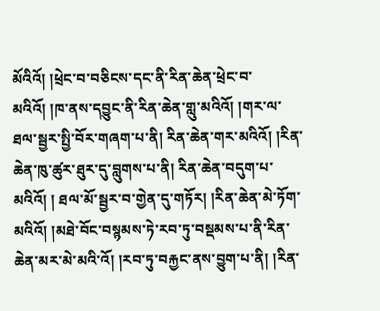མོའིའོ། །ཕྲེང་བ་བཅིངས་དང་ནི་རིན་ཆེན་ཕྲེང་བ་མའིའོ། །ཁ་ནས་དབྱུང་ནི་རིན་ཆེན་གླུ་མའིའོ། །གར་ལ་ཐལ་སྦྱར་སྤྱི་བོར་གཞག་པ་ནི། རིན་ཆེན་གར་མའིའོ། །རིན་ཆེན་ཁུ་ཚུར་ཐུར་དུ་བླུགས་པ་ནི། རིན་ཆེན་བདུག་པ་མའིའོ། ། ཐལ་མོ་སྦྱར་བ་གྱེན་དུ་གཏོར། །རིན་ཆེན་མེ་ཏོག་མའིའོ། །མཐེ་བོང་བསྙམས་ཏེ་རབ་ཏུ་བསྡམས་པ་ནི་རིན་ཆེན་མར་མེ་མའི་འོ། །རབ་ཏུ་བརྐྱང་ནས་བྱུག་པ་ནི། །རིན་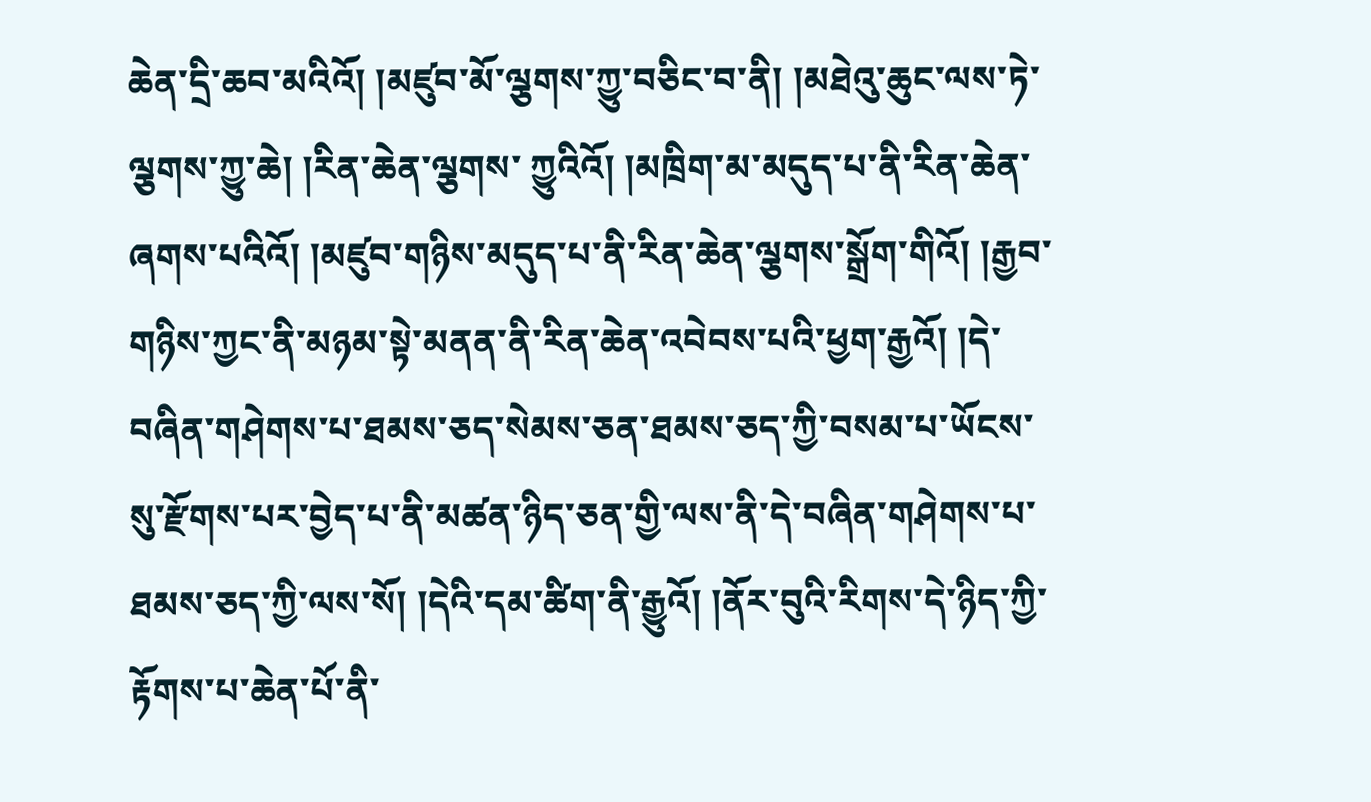ཆེན་དྲི་ཆབ་མའིའོ། །མཛུབ་མོ་ལྕགས་ཀྱུ་བཅིང་བ་ནི། །མཐེའུ་ཆུང་ལས་ཏེ་ལྕགས་ཀྱུ་ཆེ། །རིན་ཆེན་ལྕགས་ ཀྱུའིའོ། །མཁྲིག་མ་མདུད་པ་ནི་རིན་ཆེན་ཞགས་པའིའོ། །མཛུབ་གཉིས་མདུད་པ་ནི་རིན་ཆེན་ལྕགས་སྒྲོག་གིའོ། །རྒྱབ་གཉིས་ཀྱང་ནི་མཉམ་སྟེ་མནན་ནི་རིན་ཆེན་འབེབས་པའི་ཕྱག་རྒྱའོ། །དེ་བཞིན་གཤེགས་པ་ཐམས་ཅད་སེམས་ཅན་ཐམས་ཅད་ཀྱི་བསམ་པ་ཡོངས་ སུ་རྫོགས་པར་བྱེད་པ་ནི་མཚན་ཉིད་ཅན་གྱི་ལས་ནི་དེ་བཞིན་གཤེགས་པ་ཐམས་ཅད་ཀྱི་ལས་སོ། །དེའི་དམ་ཚིག་ནི་རྒྱུའོ། །ནོར་བུའི་རིགས་དེ་ཉིད་ཀྱི་རྟོགས་པ་ཆེན་པོ་ནི་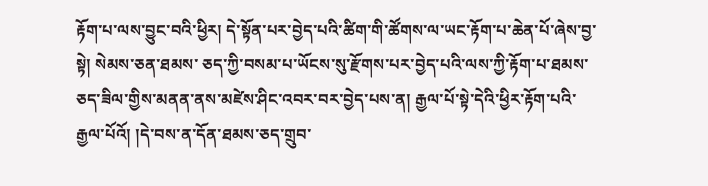རྟོག་པ་ལས་བྱུང་བའི་ཕྱིར། དེ་སྟོན་པར་བྱེད་པའི་ཚིག་གི་ཚོགས་ལ་ཡང་རྟོག་པ་ཆེན་པོ་ཞེས་བྱ་སྟེ། སེམས་ཅན་ཐམས་ ཅད་ཀྱི་བསམ་པ་ཡོངས་སུ་རྫོགས་པར་བྱེད་པའི་ལས་ཀྱི་རྟོག་པ་ཐམས་ཅད་ཟིལ་གྱིས་མནན་ནས་མཛེས་ཤིང་འབར་བར་བྱེད་པས་ན། རྒྱལ་པོ་སྟེ་དེའི་ཕྱིར་རྟོག་པའི་རྒྱལ་པོའོ། །དེ་བས་ན་དོན་ཐམས་ཅད་གྲུབ་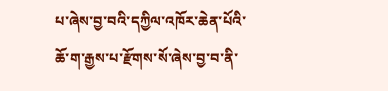པ་ཞེས་བྱ་བའི་དཀྱིལ་འཁོར་ཆེན་པོའི་ཆོ་ག་རྒྱས་པ་རྫོགས་སོ་ཞེས་བྱ་བ་ནི་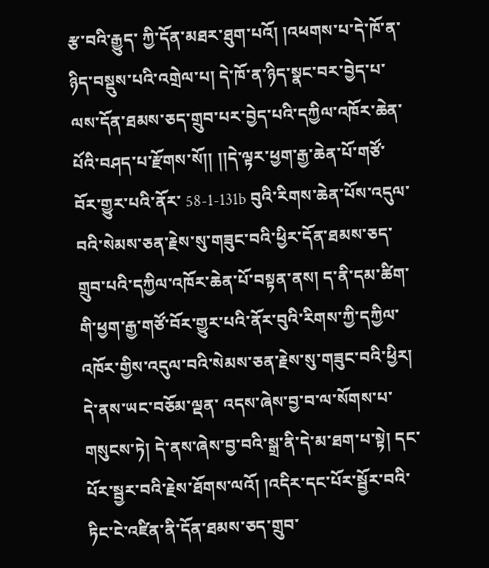རྩ་བའི་རྒྱུད་ ཀྱི་དོན་མཐར་ཐུག་པའོ། །འཕགས་པ་དེ་ཁོ་ན་ཉིད་བསྡུས་པའི་འགྲེལ་པ། དེ་ཁོ་ན་ཉིད་སྣང་བར་བྱེད་པ་ལས་དོན་ཐམས་ཅད་གྲུབ་པར་བྱེད་པའི་དཀྱིལ་འཁོར་ཆེན་པོའི་བཤད་པ་རྫོགས་སོ།། །།དེ་ལྟར་ཕྱག་རྒྱ་ཆེན་པོ་གཙོ་བོར་གྱུར་པའི་ནོར་ 58-1-131b བུའི་རིགས་ཆེན་པོས་འདུལ་བའི་སེམས་ཅན་རྗེས་སུ་གཟུང་བའི་ཕྱིར་དོན་ཐམས་ཅད་གྲུབ་པའི་དཀྱིལ་འཁོར་ཆེན་པོ་བསྟན་ནས། ད་ནི་དམ་ཚིག་གི་ཕྱག་རྒྱ་གཙོ་བོར་གྱུར་པའི་ནོར་བུའི་རིགས་ཀྱི་དཀྱིལ་འཁོར་གྱིས་འདུལ་བའི་སེམས་ཅན་རྗེས་སུ་གཟུང་བའི་ཕྱིར། དེ་ནས་ཡང་བཅོམ་ལྡན་ འདས་ཞེས་བྱ་བ་ལ་སོགས་པ་གསུངས་ཏེ། དེ་ནས་ཞེས་བྱ་བའི་སྒྲ་ནི་དེ་མ་ཐག་པ་སྟེ། དང་པོར་སྦྱར་བའི་རྗེས་ཐོགས་ལའོ། །འདིར་དང་པོར་སྦྱོར་བའི་ཏིང་ངེ་འཛིན་ནི་དོན་ཐམས་ཅད་གྲུབ་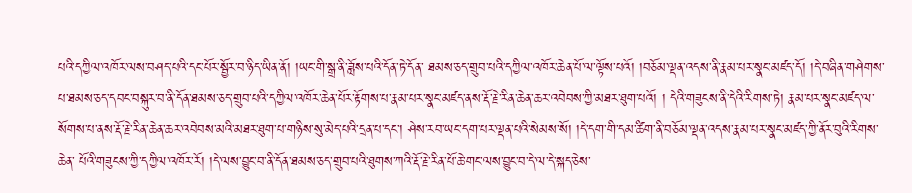པའི་དཀྱིལ་འཁོར་ལས་བཤད་པའི་དང་པོར་སྦྱོར་བ་ཉིད་ཡིན་ནོ། །ཡང་གི་སྒྲ་ནི་ཟློས་པའི་དོན་ཏེ་དོན་ ཐམས་ཅད་གྲུབ་པའི་དཀྱིལ་འཁོར་ཆེན་པོ་ལ་ལྟོས་པའོ། །བཅོམ་ལྡན་འདས་ནི་རྣམ་པར་སྣང་མཛད་དོ། །དེ་བཞིན་གཤེགས་པ་ཐམས་ཅད་དབང་བསྐུར་བ་ནི་དོན་ཐམས་ཅད་གྲུབ་པའི་དཀྱིལ་འཁོར་ཆེན་པོར་རྟོགས་པ་རྣམ་པར་སྣང་མཛད་ནས་རྡོ་རྗེ་རིན་ཆེན་ཆར་འབེབས་ཀྱི་མཐར་ཐུག་པའོ། ། དེའི་གཟུངས་ནི་དེའི་རིགས་ཏེ། རྣམ་པར་སྣང་མཛད་ལ་སོགས་པ་ནས་རྡོ་རྗེ་རིན་ཆེན་ཆར་འབེབས་མའི་མཐར་ཐུག་པ་གཉིས་སུ་མེད་པའི་དྲན་པ་དང་། ཤེས་རབ་ཡང་དག་པར་ལྡན་པའི་སེམས་སོ། །དེ་དག་གི་དམ་ཚིག་ནི་བཅོམ་ལྡན་འདས་རྣམ་པར་སྣང་མཛད་ཀྱི་ནོར་བུའི་རིགས་ཆེན་ པོའི་གཟུངས་ཀྱི་དཀྱིལ་འཁོར་རོ། །དེ་ལས་བྱུང་བ་ནི་དོན་ཐམས་ཅད་གྲུབ་པའི་ཐུགས་ཀའི་རྡོ་རྗེ་རིན་པོ་ཆེ་གང་ལས་བྱུང་བ་དེ་ལ་དེ་སྐད་ཅེས་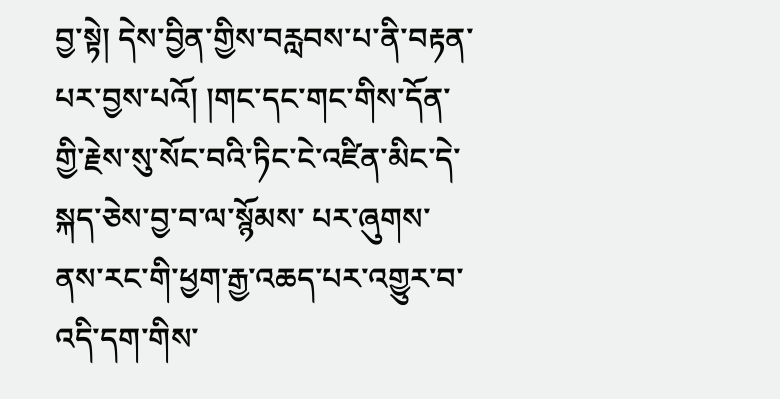བྱ་སྟེ། དེས་བྱིན་གྱིས་བརླབས་པ་ནི་བརྟན་པར་བྱས་པའོ། །གང་དང་གང་གིས་དོན་གྱི་རྗེས་སུ་སོང་བའི་ཏིང་ངེ་འཛིན་མིང་དེ་སྐད་ཅེས་བྱ་བ་ལ་སྙོམས་ པར་ཞུགས་ནས་རང་གི་ཕྱག་རྒྱ་འཆད་པར་འགྱུར་བ་འདི་དག་གིས་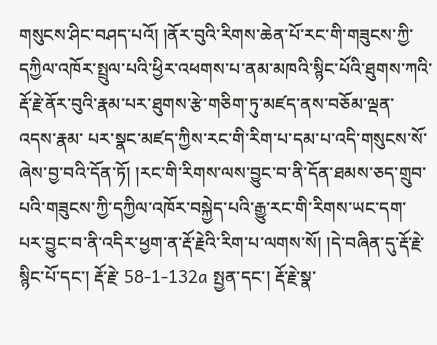གསུངས་ཤིང་བཤད་པའོ། །ནོར་བུའི་རིགས་ཆེན་པོ་རང་གི་གཟུངས་ཀྱི་དཀྱིལ་འཁོར་སྤྲུལ་པའི་ཕྱིར་འཕགས་པ་ནམ་མཁའི་སྙིང་པོའི་ཐུགས་ཀའི་རྡོ་རྗེ་ནོར་བུའི་རྣམ་པར་ཐུགས་རྩེ་གཅིག་ཏུ་མཛད་ནས་བཅོམ་ལྡན་འདས་རྣམ་ པར་སྣང་མཛད་ཀྱིས་རང་གི་རིག་པ་དམ་པ་འདི་གསུངས་སོ་ཞེས་བྱ་བའི་དོན་ཏོ། །རང་གི་རིགས་ལས་བྱུང་བ་ནི་དོན་ཐམས་ཅད་གྲུབ་པའི་གཟུངས་ཀྱི་དཀྱིལ་འཁོར་བསྐྱེད་པའི་རྒྱུ་རང་གི་རིགས་ཡང་དག་པར་བྱུང་བ་ནི་འདིར་ཕྱག་ན་རྡོ་རྗེའི་རིག་པ་ལགས་སོ། །དེ་བཞིན་དུ་རྡོ་རྗེ་སྙིང་པོ་དང་། རྡོ་རྗེ་ 58-1-132a སྤྱན་དང་། རྡོ་རྗེ་སྣ་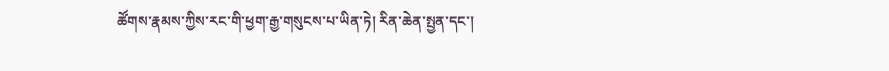ཚོགས་རྣམས་ཀྱིས་རང་གི་ཕྱག་རྒྱ་གསུངས་པ་ཡིན་ཏེ། རིན་ཆེན་སྤྱན་དང་།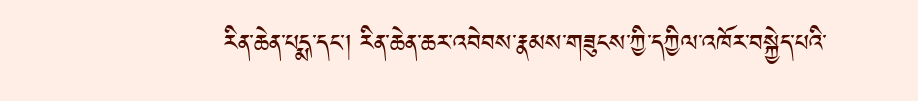རིན་ཆེན་པདྨ་དང་། རིན་ཆེན་ཆར་འབེབས་རྣམས་གཟུངས་ཀྱི་དཀྱིལ་འཁོར་བསྐྱེད་པའི་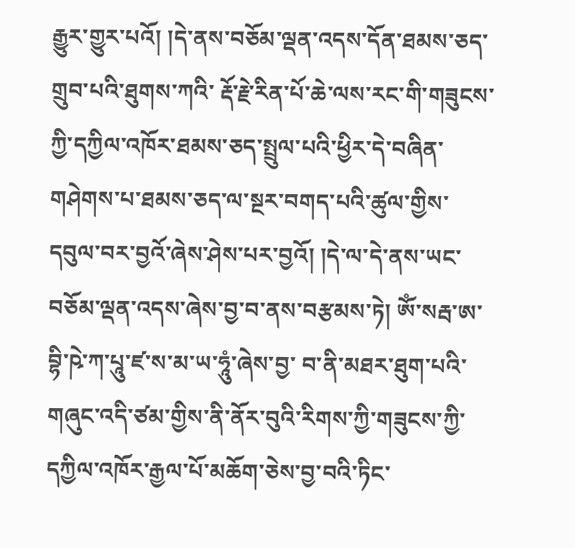རྒྱུར་གྱུར་པའོ། །དེ་ནས་བཅོམ་ལྡན་འདས་དོན་ཐམས་ཅད་གྲུབ་པའི་ཐུགས་ཀའི་ རྡོ་རྗེ་རིན་པོ་ཆེ་ལས་རང་གི་གཟུངས་ཀྱི་དཀྱིལ་འཁོར་ཐམས་ཅད་སྤྲུལ་པའི་ཕྱིར་དེ་བཞིན་གཤེགས་པ་ཐམས་ཅད་ལ་སྔར་བགད་པའི་ཚུལ་གྱིས་དབུལ་བར་བྱའོ་ཞེས་ཤེས་པར་བྱའོ། །དེ་ལ་དེ་ནས་ཡང་བཅོམ་ལྡན་འདས་ཞེས་བྱ་བ་ནས་བརྩམས་ཏེ། ཨོཾ་སརྦ་ཨ་བྷི་ཥེ་ཀ་པཱུ་ཛ་ས་མ་ཡ་ཧཱུཾ་ཞེས་བྱ་ བ་ནི་མཐར་ཐུག་པའི་གཞུང་འདི་ཙམ་གྱིས་ནི་ནོར་བུའི་རིགས་ཀྱི་གཟུངས་ཀྱི་དཀྱིལ་འཁོར་རྒྱལ་པོ་མཆོག་ཅེས་བྱ་བའི་ཏིང་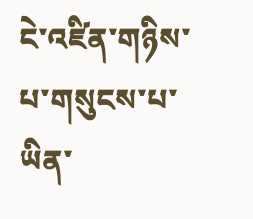ངེ་འཛིན་གཉིས་པ་གསུངས་པ་ཡིན་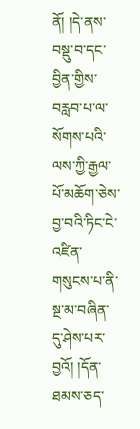ནོ། །དེ་ནས་བསྡུ་བ་དང་བྱིན་གྱིས་བརླབ་པ་ལ་སོགས་པའི་ལས་ཀྱི་རྒྱལ་པོ་མཆོག་ཅེས་བྱ་བའི་ཏིང་ངེ་འཛིན་གསུངས་པ་ནི་སྔ་མ་བཞིན་ དུ་ཤེས་པར་བྱའོ། །དོན་ཐམས་ཅད་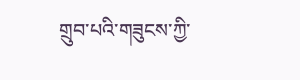གྲུབ་པའི་གཟུངས་ཀྱི་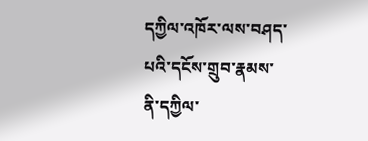དཀྱིལ་འཁོར་ལས་བཤད་པའི་དངོས་གྲུབ་རྣམས་ནི་དཀྱིལ་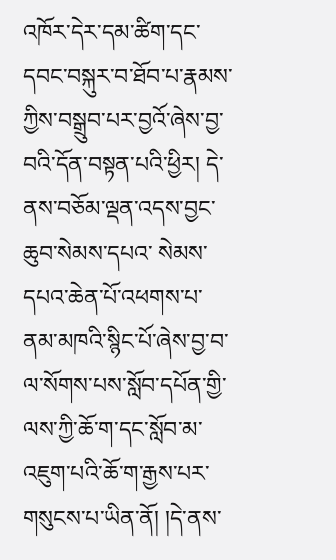འཁོར་དེར་དམ་ཚིག་དང་དབང་བསྐུར་བ་ཐོབ་པ་རྣམས་ཀྱིས་བསྒྲུབ་པར་བྱའོ་ཞེས་བྱ་བའི་དོན་བསྟན་པའི་ཕྱིར། དེ་ནས་བཅོམ་ལྡན་འདས་བྱང་ཆུབ་སེམས་དཔའ་ སེམས་དཔའ་ཆེན་པོ་འཕགས་པ་ནམ་མཁའི་སྙིང་པོ་ཞེས་བྱ་བ་ལ་སོགས་པས་སློབ་དཔོན་གྱི་ལས་ཀྱི་ཆོ་ག་དང་སློབ་མ་འཇུག་པའི་ཆོ་ག་རྒྱས་པར་གསུངས་པ་ཡིན་ནོ། །དེ་ནས་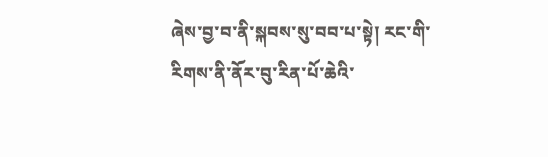ཞེས་བྱ་བ་ནི་སྐབས་སུ་བབ་པ་སྟེ། རང་གི་རིགས་ནི་ནོར་བུ་རིན་པོ་ཆེའི་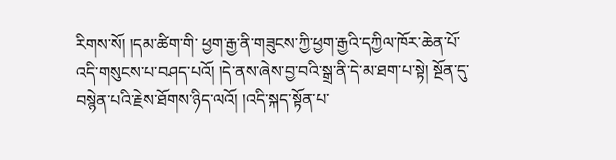རིགས་སོ། །དམ་ཚིག་གི་ ཕྱག་རྒྱ་ནི་གཟུངས་ཀྱི་ཕྱག་རྒྱའི་དཀྱིལ་ཁོར་ཆེན་པོ་འདི་གསུངས་པ་བཤད་པའོ། །དེ་ནས་ཞེས་བྱ་བའི་སྒྲ་ནི་དེ་མ་ཐག་པ་སྟེ། སྔོན་དུ་བསྙེན་པའི་རྗེས་ཐོགས་ཉིད་ལའོ། །འདི་སྐད་སྟོན་པ་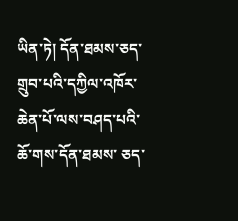ཡིན་ཏེ། དོན་ཐམས་ཅད་གྲུབ་པའི་དཀྱིལ་འཁོར་ཆེན་པོ་ལས་བཤད་པའི་ཆོ་གས་དོན་ཐམས་ ཅད་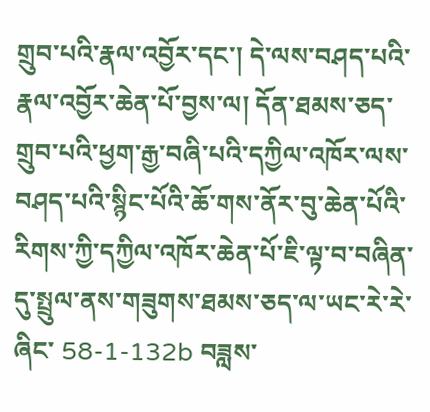གྲུབ་པའི་རྣལ་འབྱོར་དང་། དེ་ལས་བཤད་པའི་རྣལ་འབྱོར་ཆེན་པོ་བྱས་ལ། དོན་ཐམས་ཅད་གྲུབ་པའི་ཕྱག་རྒྱ་བཞི་པའི་དཀྱིལ་འཁོར་ལས་བཤད་པའི་སྙིང་པོའི་ཆོ་གས་ནོར་བུ་ཆེན་པོའི་རིགས་ཀྱི་དཀྱིལ་འཁོར་ཆེན་པོ་ཇི་ལྟ་བ་བཞིན་དུ་སྤྲུལ་ནས་གཟུགས་ཐམས་ཅད་ལ་ཡང་རེ་རེ་ཞིང་ 58-1-132b བཟླས་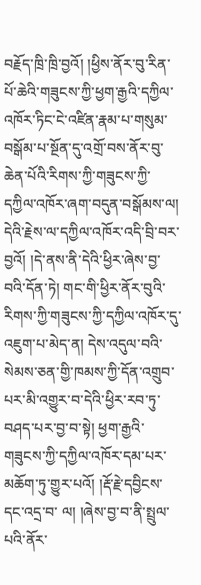བརྗོད་ཁྲི་ཁྲི་བྱའོ། །ཕྱིས་ནོར་བུ་རིན་པོ་ཆེའི་གཟུངས་ཀྱི་ཕྱག་རྒྱའི་དཀྱིལ་འཁོར་ཏིང་ངེ་འཛིན་རྣམ་པ་གསུམ་བསྒོམ་པ་སྔོན་དུ་འགྲོ་བས་ནོར་བུ་ཆེན་པོའི་རིགས་ཀྱི་གཟུངས་ཀྱི་དཀྱིལ་འཁོར་ཞག་བདུན་བསྒོམས་ལ། དེའི་རྗེས་ལ་དཀྱིལ་འཁོར་འདི་བྲི་བར་བྱའོ། །དེ་ནས་ནི་དེའི་ཕྱིར་ཞེས་བྱ་ བའི་དོན་ཏེ། གང་གི་ཕྱིར་ནོར་བུའི་རིགས་ཀྱི་གཟུངས་ཀྱི་དཀྱིལ་འཁོར་དུ་འཇུག་པ་མེད་ན། དེས་འདུལ་བའི་སེམས་ཅན་གྱི་ཁམས་ཀྱི་དོན་འགྲུབ་པར་མི་འགྱུར་བ་དེའི་ཕྱིར་རབ་ཏུ་བཤད་པར་བྱ་བ་སྟེ། ཕྱག་རྒྱའི་གཟུངས་ཀྱི་དཀྱིལ་འཁོར་དམ་པར་མཆོག་ཏུ་གྱུར་པའོ། །རྡོ་རྗེ་དབྱིངས་དང་འདྲ་བ་ ལ། །ཞེས་བྱ་བ་ནི་སྤྲུལ་པའི་ནོར་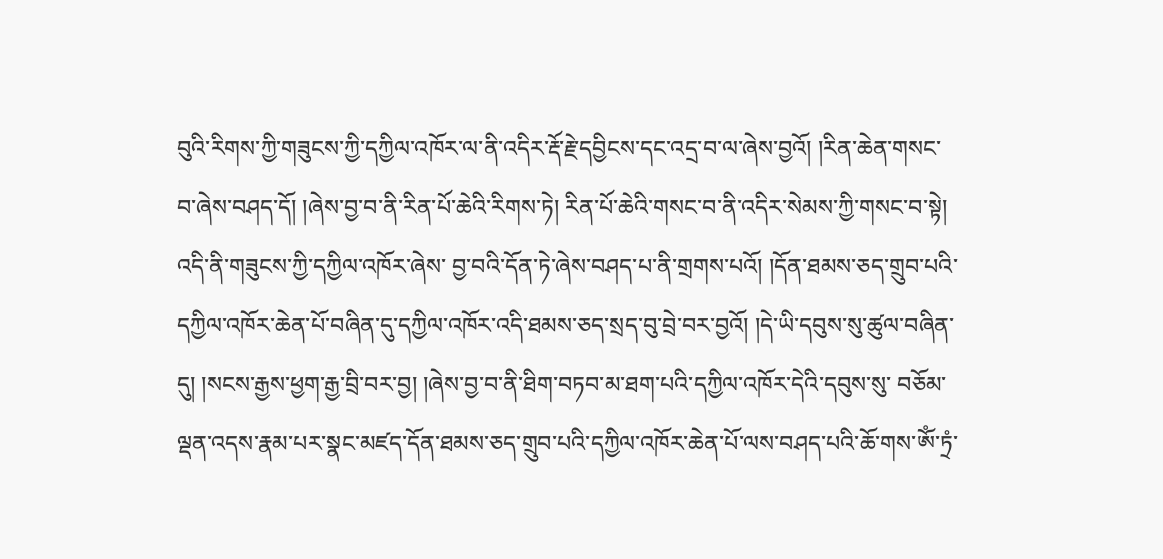བུའི་རིགས་ཀྱི་གཟུངས་ཀྱི་དཀྱིལ་འཁོར་ལ་ནི་འདིར་རྡོ་རྗེ་དབྱིངས་དང་འདྲ་བ་ལ་ཞེས་བྱའོ། །རིན་ཆེན་གསང་བ་ཞེས་བཤད་དོ། །ཞེས་བྱ་བ་ནི་རིན་པོ་ཆེའི་རིགས་ཏེ། རིན་པོ་ཆེའི་གསང་བ་ནི་འདིར་སེམས་ཀྱི་གསང་བ་སྟེ། འདི་ནི་གཟུངས་ཀྱི་དཀྱིལ་འཁོར་ཞེས་ བྱ་བའི་དོན་ཏེ་ཞེས་བཤད་པ་ནི་གྲགས་པའོ། །དོན་ཐམས་ཅད་གྲུབ་པའི་དཀྱིལ་འཁོར་ཆེན་པོ་བཞིན་དུ་དཀྱིལ་འཁོར་འདི་ཐམས་ཅད་སྲད་བུ་བྲེ་བར་བྱའོ། །དེ་ཡི་དབུས་སུ་ཚུལ་བཞིན་དུ། །སངས་རྒྱས་ཕྱག་རྒྱ་བྲི་བར་བྱ། །ཞེས་བྱ་བ་ནི་ཐིག་བཏབ་མ་ཐག་པའི་དཀྱིལ་འཁོར་དེའི་དབུས་སུ་ བཅོམ་ལྡན་འདས་རྣམ་པར་སྣང་མཛད་དོན་ཐམས་ཅད་གྲུབ་པའི་དཀྱིལ་འཁོར་ཆེན་པོ་ལས་བཤད་པའི་ཆོ་གས་ཨོཾ་ཏྲཾ་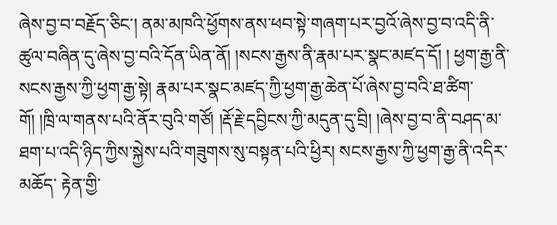ཞེས་བྱ་བ་བརྗོད་ཅིང་། ནམ་མཁའི་ཕྱོགས་ནས་ཕབ་སྟེ་གཞག་པར་བྱའོ་ཞེས་བྱ་བ་འདི་ནི་ཚུལ་བཞིན་དུ་ཞེས་བྱ་བའི་དོན་ཡིན་ནོ། །སངས་རྒྱས་ནི་རྣམ་པར་སྣང་མཛད་དོ། ། ཕྱག་རྒྱ་ནི་སངས་རྒྱས་ཀྱི་ཕྱག་རྒྱ་སྟེ། རྣམ་པར་སྣང་མཛད་ཀྱི་ཕྱག་རྒྱ་ཆེན་པོ་ཞེས་བྱ་བའི་ཐ་ཚིག་གོ། །ཁྲི་ལ་གནས་པའི་ནོར་བུའི་གཙོ། །རྡོ་རྗེ་དབྱིངས་ཀྱི་མདུན་དུ་བྲི། །ཞེས་བྱ་བ་ནི་བཤད་མ་ཐག་པ་འདི་ཉིད་ཀྱིས་སྐྱེས་པའི་གཟུགས་སུ་བསྟན་པའི་ཕྱིར། སངས་རྒྱས་ཀྱི་ཕྱག་རྒྱ་ནི་འདིར་མཆོད་ རྟེན་གྱི་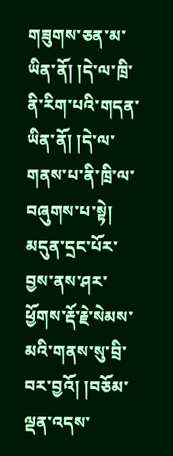གཟུགས་ཅན་མ་ཡིན་ནོ། །དེ་ལ་ཁྲི་ནི་རིག་པའི་གདན་ཡིན་ནོ། །དེ་ལ་གནས་པ་ནི་ཁྲི་ལ་བཞུགས་པ་སྟེ། མདུན་དྲང་པོར་བྱས་ནས་ཤར་ཕྱོགས་རྡོ་རྗེ་སེམས་མའི་གནས་སུ་བྲི་བར་བྱའོ། །བཅོམ་ལྡན་འདས་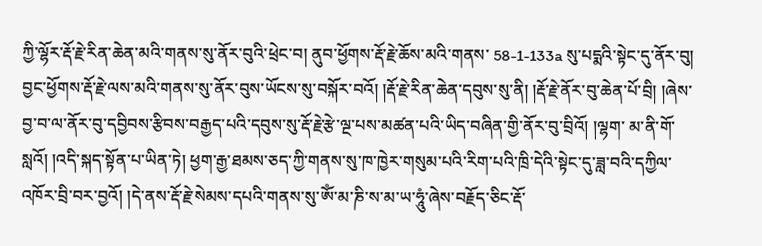ཀྱི་ལྷོར་རྡོ་རྗེ་རིན་ཆེན་མའི་གནས་སུ་ནོར་བུའི་ཕྲེང་བ། ནུབ་ཕྱོགས་རྡོ་རྗེ་ཆོས་མའི་གནས་ 58-1-133a སུ་པདྨའི་སྟེང་དུ་ནོར་བུ། བྱང་ཕྱོགས་རྡོ་རྗེ་ལས་མའི་གནས་སུ་ནོར་བུས་ཡོངས་སུ་བསྐོར་བའོ། །རྡོ་རྗེ་རིན་ཆེན་དབུས་སུ་ནི། །རྡོ་རྗེ་ནོར་བུ་ཆེན་པོ་བྲི། །ཞེས་བྱ་བ་ལ་ནོར་བུ་དབྱིབས་རྩིབས་བརྒྱད་པའི་དབུས་སུ་རྡོ་རྗེ་རྩེ་ལྔ་པས་མཚན་པའི་ཡིད་བཞིན་གྱི་ནོར་བུ་བྲིའོ། །ལྷག་ མ་ནི་གོ་སླའོ། །འདི་སྐད་སྟོན་པ་ཡིན་ཏེ། ཕྱག་རྒྱ་ཐམས་ཅད་ཀྱི་གནས་སུ་ཁ་ཁྱེར་གསུམ་པའི་རིག་པའི་ཁྲི་དེའི་སྟེང་དུ་ཟླ་བའི་དཀྱིལ་འཁོར་བྲི་བར་བྱའོ། །དེ་ནས་རྡོ་རྗེ་སེམས་དཔའི་གནས་སུ་ཨོཾ་མ་ཎི་ས་མ་ཡ་ཧཱུཾ་ཞེས་བརྗོད་ཅིང་རྡོ་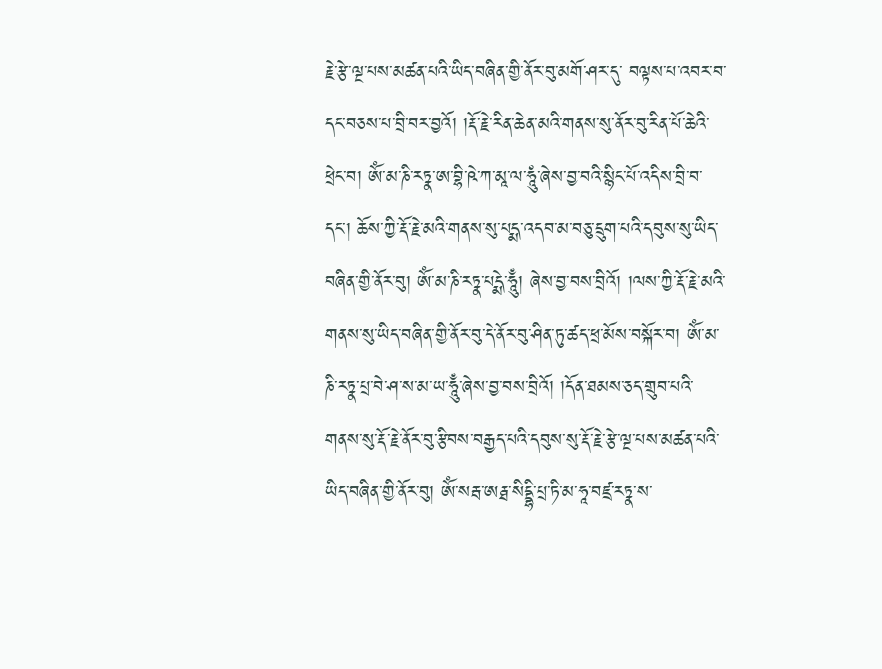རྗེ་རྩེ་ལྔ་པས་མཚན་པའི་ཡིད་བཞིན་གྱི་ནོར་བུ་མགོ་ཤར་དུ་ བལྟས་པ་འབར་བ་དང་བཅས་པ་བྲི་བར་བྱའོ། །རྡོ་རྗེ་རིན་ཆེན་མའི་གནས་སུ་ནོར་བུ་རིན་པོ་ཆེའི་ཕྲེང་བ། ཨོཾ་མ་ཎི་རཏྣ་ཨ་བྷི་ཥེ་ཀ་མཱ་ལ་ཧཱུཾ་ཞེས་བྱ་བའི་སྙིང་པོ་འདིས་བྲི་བ་དང་། ཆོས་ཀྱི་རྡོ་རྗེ་མའི་གནས་སུ་པདྨ་འདབ་མ་བཅུ་དྲུག་པའི་དབུས་སུ་ཡིད་བཞིན་གྱི་ནོར་བུ། ཨོཾ་མ་ཎི་རཏྣ་པདྨེ་ཧཱུྃ། ཞེས་བྱ་བས་བྲིའོ། །ལས་ཀྱི་རྡོ་རྗེ་མའི་གནས་སུ་ཡིད་བཞིན་གྱི་ནོར་བུ་དེ་ནོར་བུ་ཤིན་ཏུ་ཚད་ཕྲ་མོས་བསྐོར་བ། ཨོཾ་མ་ཎི་རཏྣ་པྲ་བེ་ཤ་ས་མ་ཡ་ཧཱུྃ་ཞེས་བྱ་བས་བྲིའོ། །དོན་ཐམས་ཅད་གྲུབ་པའི་གནས་སུ་རྡོ་རྗེ་ནོར་བུ་རྩིབས་བརྒྱད་པའི་དབུས་སུ་རྡོ་རྗེ་རྩེ་ལྔ་པས་མཚན་པའི་ཡིད་བཞིན་གྱི་ནོར་བུ། ཨོཾ་སརྦ་ཨརྠ་སིདྡྷི་པྲ་ཏི་མ་ཧཱ་བཛྲ་རཏྣ་ས་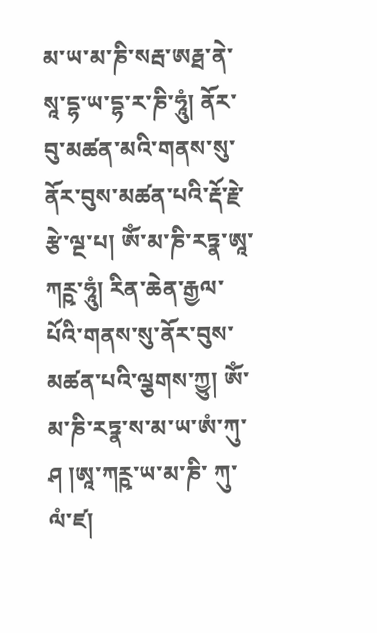མ་ཡ་མ་ཎི་སརྦ་ཨརྠ་ནེ་སཱ་དྷ་ཡ་དྷ་ར་ཎི་ཧཱུཾ། ནོར་བུ་མཚན་མའི་གནས་སུ་ནོར་བུས་མཚན་པའི་རྡོ་རྗེ་རྩེ་ལྔ་པ། ཨོཾ་མ་ཎི་རཏྣ་ཨཱ་ཀཪྵ་ཧཱུཾ། རིན་ཆེན་རྒྱལ་པོའི་གནས་སུ་ནོར་བུས་མཚན་པའི་ལྕགས་ཀྱུ། ཨོཾ་མ་ཎི་རཏྣ་ས་མ་ཡ་ཨཾ་ཀུ་ཤ །ཨཱ་ཀཪྵ་ཡ་མ་ཎི་ ཀུ་ལཾ་ཛ།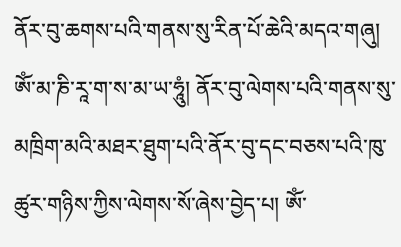ནོར་བུ་ཆགས་པའི་གནས་སུ་རིན་པོ་ཆེའི་མདའ་གཞུ། ཨོཾ་མ་ཎི་རཱ་ག་ས་མ་ཡ་ཧཱུཾ། ནོར་བུ་ལེགས་པའི་གནས་སུ་མཁྲིག་མའི་མཐར་ཐུག་པའི་ནོར་བུ་དང་བཅས་པའི་ཁུ་ཚུར་གཉིས་ཀྱིས་ལེགས་སོ་ཞེས་བྱེད་པ། ཨོཾ་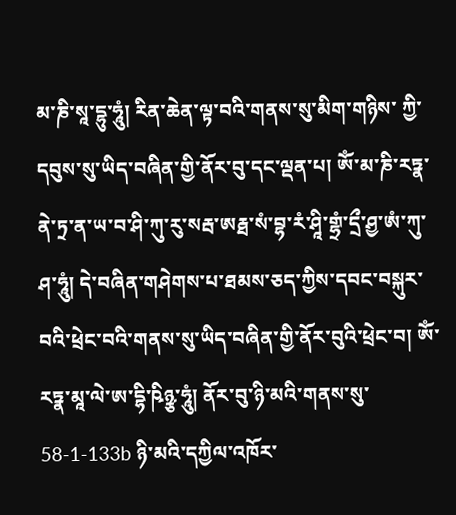མ་ཎི་སཱ་དྷུ་ཧཱུཾ། རིན་ཆེན་ལྟ་བའི་གནས་སུ་མིག་གཉིས་ ཀྱི་དབུས་སུ་ཡིད་བཞིན་གྱི་ནོར་བུ་དང་ལྡན་པ། ཨོཾ་མ་ཎི་རཏྣ་ནེ་ཏྲ་ན་ཡ་བ་ཤི་ཀུ་རུ་སརྦ་ཨརྠ་སཾ་བྷ་རཾ་ཤཱི་གྷྲཾ་དྲྀ་ཤྱ་ཨཾ་ཀུ་ཤ་ཧཱུཾ། དེ་བཞིན་གཤེགས་པ་ཐམས་ཅད་ཀྱིས་དབང་བསྐུར་བའི་ཕྲེང་བའི་གནས་སུ་ཡིད་བཞིན་གྱི་ནོར་བུའི་ཕྲེང་བ། ཨོཾ་རཏྣ་མཱ་ལེ་ཨ་དྷི་ཥིཉྩ་ཧཱུཾ། ནོར་བུ་ཉི་མའི་གནས་སུ་ 58-1-133b ཉི་མའི་དཀྱིལ་འཁོར་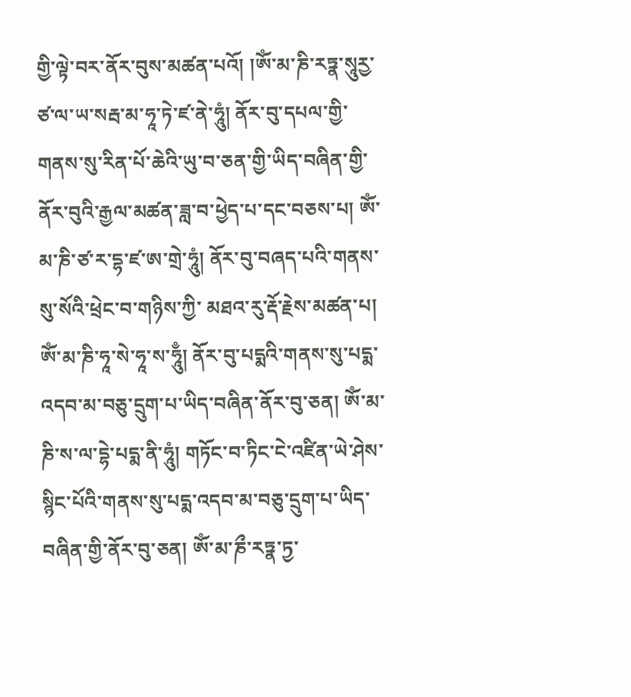གྱི་ལྟེ་བར་ནོར་བུས་མཚན་པའོ། །ཨོཾ་མ་ཎི་རཏྣ་སཱུརྱ་ཙ་ལ་ཡ་སརྦ་མ་ཧཱ་ཏེ་ཛ་ནེ་ཧཱུཾ། ནོར་བུ་དཔལ་གྱི་གནས་སུ་རིན་པོ་ཆེའི་ཡུ་བ་ཅན་གྱི་ཡིད་བཞིན་གྱི་ནོར་བུའི་རྒྱལ་མཚན་ཟླ་བ་ཕྱེད་པ་དང་བཅས་པ། ཨོཾ་མ་ཎི་ཙ་ར་དྷ་ཛ་ཨ་གྲེ་ཧཱུཾ། ནོར་བུ་བཞད་པའི་གནས་སུ་སོའི་ཕྲེང་བ་གཉིས་ཀྱི་ མཐའ་རུ་རྡོ་རྗེས་མཚན་པ། ཨོཾ་མ་ཎི་ཧཱ་སེ་ཧཱ་ས་ཧཱུྃ། ནོར་བུ་པདྨའི་གནས་སུ་པདྨ་འདབ་མ་བཅུ་དྲུག་པ་ཡིད་བཞིན་ནོར་བུ་ཅན། ཨོཾ་མ་ཎི་ས་ལ་དྷེ་པདྨ་ནི་ཧཱུཾ། གཏོང་བ་ཏིང་ངེ་འཛིན་ཡེ་ཤེས་སྙིང་པོའི་གནས་སུ་པདྨ་འདབ་མ་བཅུ་དྲུག་པ་ཡིད་བཞིན་གྱི་ནོར་བུ་ཅན། ཨོཾ་མ་ཎྀ་རཏྣ་ཏྱ་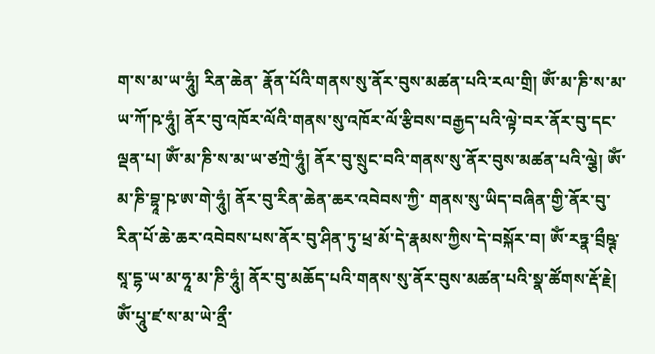ག་ས་མ་ཡ་ཧཱུཾ། རིན་ཆེན་ རྣོན་པོའི་གནས་སུ་ནོར་བུས་མཚན་པའི་རལ་གྲི། ཨོཾ་མ་ཎི་ས་མ་ཡ་ཀོ་ཥ་ཧཱུཾ། ནོར་བུ་འཁོར་ལོའི་གནས་སུ་འཁོར་ལོ་རྩིབས་བརྒྱད་པའི་ལྟེ་བར་ནོར་བུ་དང་ལྡན་པ། ཨོཾ་མ་ཎི་ས་མ་ཡ་ཙཀྲེ་ཧཱུཾ། ནོར་བུ་སྲུང་བའི་གནས་སུ་ནོར་བུས་མཚན་པའི་ལྕེ། ཨོཾ་མ་ཎི་བྷཱ་ཥ་ཨ་གེ་ཧཱུཾ། ནོར་བུ་རིན་ཆེན་ཆར་འབེབས་ཀྱི་ གནས་སུ་ཡིད་བཞིན་གྱི་ནོར་བུ་རིན་པོ་ཆེ་ཆར་འབེབས་པས་ནོར་བུ་ཤིན་ཏུ་ཕྲ་མོ་དེ་རྣམས་ཀྱིས་དེ་བསྐོར་བ། ཨོཾ་རཏྣ་བྲྀཥྚ་སཱ་དྷ་ཡ་མ་ཧཱ་མ་ཎི་ཧཱུཾ། ནོར་བུ་མཆོད་པའི་གནས་སུ་ནོར་བུས་མཚན་པའི་སྣ་ཚོགས་རྡོ་རྗེ། ཨོཾ་པཱུ་ཛ་ས་མ་ཡེ་ནྲྀ་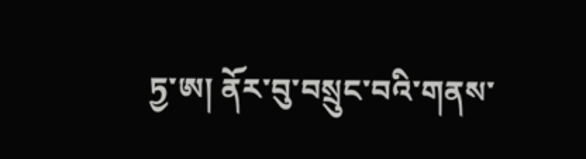ཏྱ་ཨ། ནོར་བུ་བསྲུང་བའི་གནས་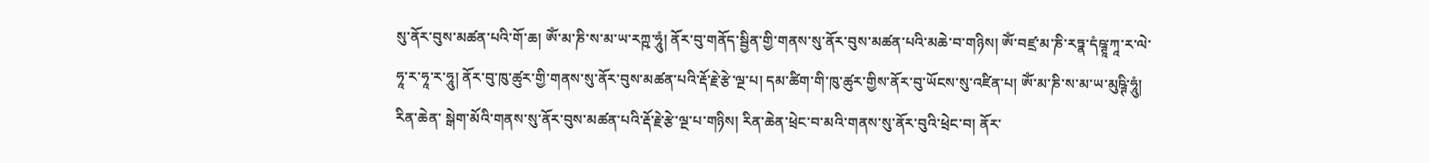སུ་ནོར་བུས་མཚན་པའི་གོ་ཆ། ཨོཾ་མ་ཎི་ས་མ་ཡ་རཀྵ་ཧཱུཾ། ནོར་བུ་གནོད་སྦྱིན་གྱི་གནས་སུ་ནོར་བུས་མཚན་པའི་མཆེ་བ་གཉིས། ཨོཾ་བཛྲ་མ་ཎི་རཏྣ་དཾཥྚཱ་ཀཱ་ར་ལེ་ཧཱ་ར་ཧཱ་ར་ཧཱུ། ནོར་བུ་ཁུ་ཚུར་གྱི་གནས་སུ་ནོར་བུས་མཚན་པའི་རྡོ་རྗེ་རྩེ་ལྔ་པ། དམ་ཚིག་གི་ཁུ་ཚུར་གྱིས་ནོར་བུ་ཡོངས་སུ་འཛིན་པ། ཨོཾ་མ་ཎི་ས་མ་ཡ་མུཥྚི་ཧཱུཾ། རིན་ཆེན་ སྒེག་མོའི་གནས་སུ་ནོར་བུས་མཚན་པའི་རྡོ་རྗེ་རྩེ་ལྔ་པ་གཉིས། རིན་ཆེན་ཕྲེང་བ་མའི་གནས་སུ་ནོར་བུའི་ཕྲེང་བ། ནོར་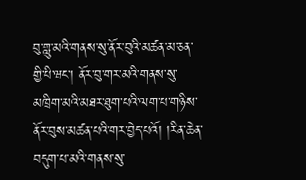བུ་གླུ་མའི་གནས་སུ་ནོར་བུའི་མཚན་མ་ཅན་གྱི་པི་ཝང་། ནོར་བུ་གར་མའི་གནས་སུ་མཁྲིག་མའི་མཐར་ཐུག་པའི་ལག་པ་གཉིས་ནོར་བུས་མཚན་པའི་གར་བྱེད་པའོ། །རིན་ཆེན་ བདུག་པ་མའི་གནས་སུ་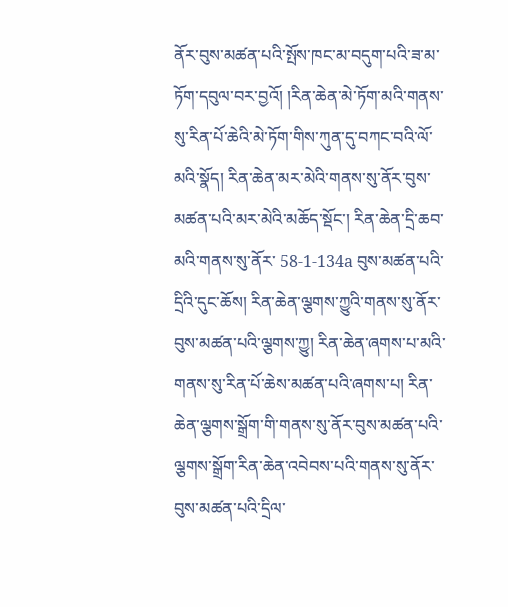ནོར་བུས་མཚན་པའི་སྤོས་ཁང་མ་བདུག་པའི་ཟ་མ་ཏོག་དབུལ་བར་བྱའོ། །རིན་ཆེན་མེ་ཏོག་མའི་གནས་སུ་རིན་པོ་ཆེའི་མེ་ཏོག་གིས་ཀུན་དུ་བཀང་བའི་ལོ་མའི་སྣོད། རིན་ཆེན་མར་མེའི་གནས་སུ་ནོར་བུས་མཚན་པའི་མར་མེའི་མཆོད་སྡོང་། རིན་ཆེན་དྲི་ཆབ་མའི་གནས་སུ་ནོར་ 58-1-134a བུས་མཚན་པའི་དྲིའི་དུང་ཆོས། རིན་ཆེན་ལྕགས་ཀྱུའི་གནས་སུ་ནོར་བུས་མཚན་པའི་ལྕགས་ཀྱུ། རིན་ཆེན་ཞགས་པ་མའི་གནས་སུ་རིན་པོ་ཆེས་མཚན་པའི་ཞགས་པ། རིན་ཆེན་ལྕགས་སྒྲོག་གི་གནས་སུ་ནོར་བུས་མཚན་པའི་ལྕགས་སྒྲོག་རིན་ཆེན་འབེབས་པའི་གནས་སུ་ནོར་ བུས་མཚན་པའི་དྲིལ་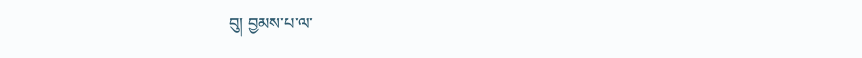བུ། བྱམས་པ་ལ་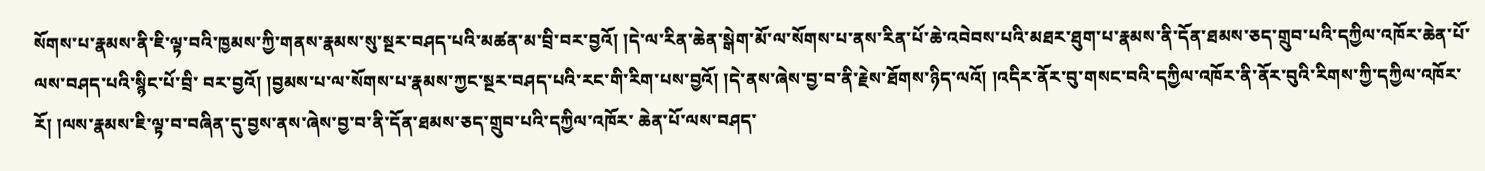སོགས་པ་རྣམས་ནི་ཇི་ལྟ་བའི་ཁྱམས་ཀྱི་གནས་རྣམས་སུ་སྔར་བཤད་པའི་མཚན་མ་བྲི་བར་བྱའོ། །དེ་ལ་རིན་ཆེན་སྒེག་མོ་ལ་སོགས་པ་ནས་རིན་པོ་ཆེ་འབེབས་པའི་མཐར་ཐུག་པ་རྣམས་ནི་དོན་ཐམས་ཅད་གྲུབ་པའི་དཀྱིལ་འཁོར་ཆེན་པོ་ལས་བཤད་པའི་སྙིང་པོ་བྲི་ བར་བྱའོ། །བྱམས་པ་ལ་སོགས་པ་རྣམས་ཀྱང་སྔར་བཤད་པའི་རང་གི་རིག་པས་བྱའོ། །དེ་ནས་ཞེས་བྱ་བ་ནི་རྗེས་ཐོགས་ཉིད་ལའོ། །འདིར་ནོར་བུ་གསང་བའི་དཀྱིལ་འཁོར་ནི་ནོར་བུའི་རིགས་ཀྱི་དཀྱིལ་འཁོར་རོ། །ལས་རྣམས་ཇི་ལྟ་བ་བཞིན་དུ་བྱས་ནས་ཞེས་བྱ་བ་ནི་དོན་ཐམས་ཅད་གྲུབ་པའི་དཀྱིལ་འཁོར་ ཆེན་པོ་ལས་བཤད་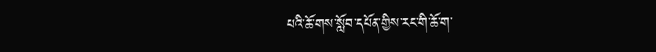པའི་ཆོ་གས་སློབ་དཔོན་གྱིས་རང་གི་ཆོ་ག་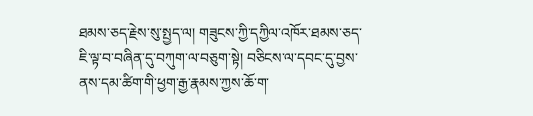ཐམས་ཅད་རྗེས་སུ་སྤྱད་ལ། གཟུངས་ཀྱི་དཀྱིལ་འཁོར་ཐམས་ཅད་ཇི་ལྟ་བ་བཞིན་དུ་བཀུག་ལ་བཅུག་སྟེ། བཅིངས་ལ་དབང་དུ་བྱས་ནས་དམ་ཚིག་གི་ཕྱག་རྒྱ་རྣམས་ཀྱས་ཆོ་ག་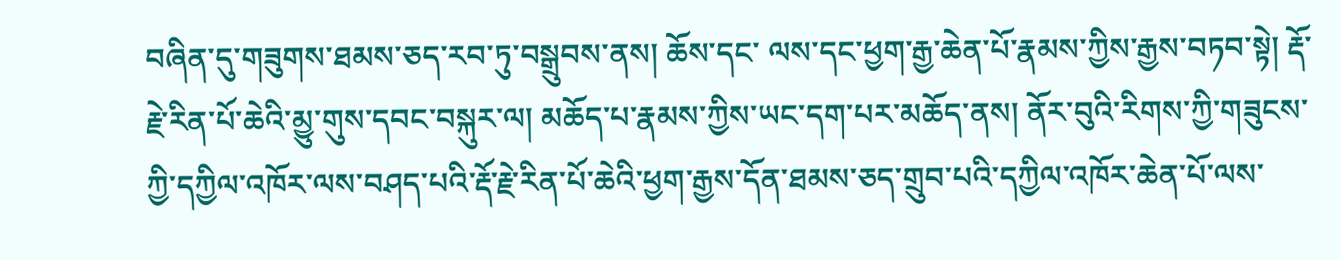བཞིན་དུ་གཟུགས་ཐམས་ཅད་རབ་ཏུ་བསྒྲུབས་ནས། ཆོས་དང་ ལས་དང་ཕྱག་རྒྱ་ཆེན་པོ་རྣམས་ཀྱིས་རྒྱས་བཏབ་སྟེ། རྡོ་རྗེ་རིན་པོ་ཆེའི་མྱུ་གུས་དབང་བསྐུར་ལ། མཆོད་པ་རྣམས་ཀྱིས་ཡང་དག་པར་མཆོད་ནས། ནོར་བུའི་རིགས་ཀྱི་གཟུངས་ཀྱི་དཀྱིལ་འཁོར་ལས་བཤད་པའི་རྡོ་རྗེ་རིན་པོ་ཆེའི་ཕྱག་རྒྱས་དོན་ཐམས་ཅད་གྲུབ་པའི་དཀྱིལ་འཁོར་ཆེན་པོ་ལས་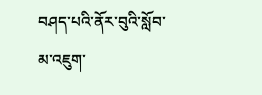བཤད་པའི་ནོར་བུའི་སློབ་མ་འཇུག་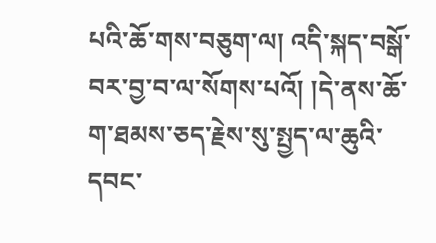པའི་ཆོ་གས་བཅུག་ལ། འདི་སྐད་བསྒོ་བར་བྱ་བ་ལ་སོགས་པའོ། །དེ་ནས་ཆོ་ག་ཐམས་ཅད་རྗེས་སུ་སྤྱད་ལ་ཆུའི་དབང་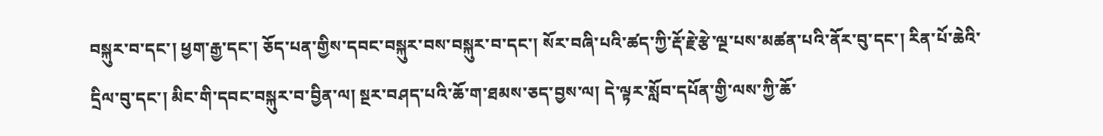བསྐུར་བ་དང་། ཕྱག་རྒྱ་དང་། ཅོད་པན་གྱིས་དབང་བསྐུར་བས་བསྐུར་བ་དང་། སོར་བཞི་པའི་ཚད་ཀྱི་རྡོ་རྗེ་རྩེ་ལྔ་པས་མཚན་པའི་ནོར་བུ་དང་། རིན་པོ་ཆེའི་དྲིལ་བུ་དང་། མིང་གི་དབང་བསྐུར་བ་བྱིན་ལ། སྔར་བཤད་པའི་ཆོ་ག་ཐམས་ཅད་བྱས་ལ། དེ་ལྟར་སློབ་དཔོན་གྱི་ལས་ཀྱི་ཆོ་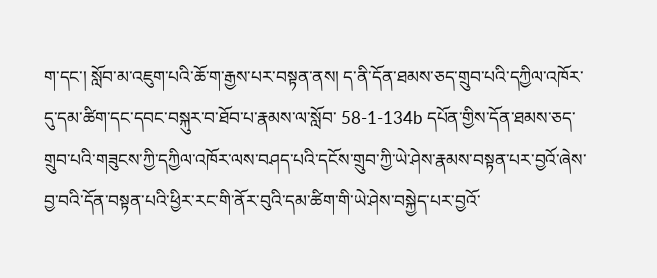ག་དང་། སློབ་མ་འཇུག་པའི་ཆོ་ག་རྒྱས་པར་བསྟན་ནས། ད་ནི་དོན་ཐམས་ཅད་གྲུབ་པའི་དཀྱིལ་འཁོར་དུ་དམ་ཚིག་དང་དབང་བསྐུར་བ་ཐོབ་པ་རྣམས་ལ་སློབ་ 58-1-134b དཔོན་གྱིས་དོན་ཐམས་ཅད་གྲུབ་པའི་གཟུངས་ཀྱི་དཀྱིལ་འཁོར་ལས་བཤད་པའི་དངོས་གྲུབ་ཀྱི་ཡེ་ཤེས་རྣམས་བསྟན་པར་བྱའོ་ཞེས་བྱ་བའི་དོན་བསྟན་པའི་ཕྱིར་རང་གི་ནོར་བུའི་དམ་ཚིག་གི་ཡེ་ཤེས་བསྐྱེད་པར་བྱའོ་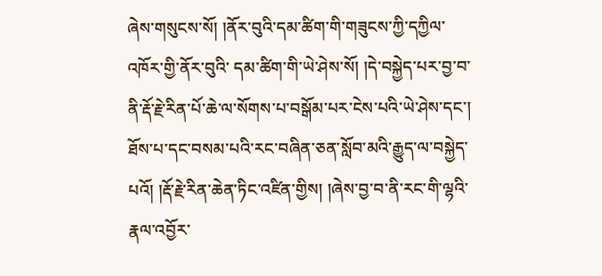ཞེས་གསུངས་སོ། །ནོར་བུའི་དམ་ཚིག་གི་གཟུངས་ཀྱི་དཀྱིལ་འཁོར་གྱི་ནོར་བུའི་ དམ་ཚིག་གི་ཡེ་ཤེས་སོ། །དེ་བསྐྱེད་པར་བྱ་བ་ནི་རྡོ་རྗེ་རིན་པོ་ཆེ་ལ་སོགས་པ་བསྒོམ་པར་ངེས་པའི་ཡེ་ཤེས་དང་། ཐོས་པ་དང་བསམ་པའི་རང་བཞིན་ཅན་སློབ་མའི་རྒྱུད་ལ་བསྐྱེད་པའོ། །རྡོ་རྗེ་རིན་ཆེན་ཏིང་འཛིན་གྱིས། །ཞེས་བྱ་བ་ནི་རང་གི་ལྷའི་རྣལ་འབྱོར་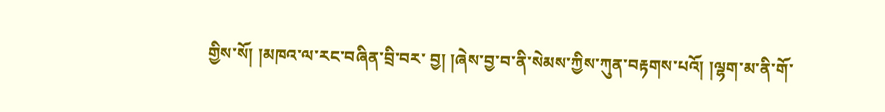གྱིས་སོ། །མཁའ་ལ་རང་བཞིན་བྲི་བར་ བྱ། །ཞེས་བྱ་བ་ནི་སེམས་ཀྱིས་ཀུན་བརྟགས་པའོ། །ལྷག་མ་ནི་གོ་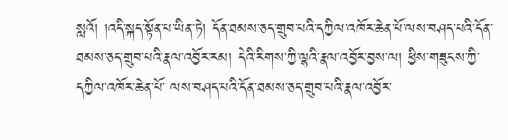སླའོ། །འདི་སྐད་སྟོན་པ་ཡིན་ཏེ། དོན་ཐམས་ཅད་གྲུབ་པའི་དཀྱིལ་འཁོར་ཆེན་པོ་ལས་བཤད་པའི་དོན་ཐམས་ཅད་གྲུབ་པའི་རྣལ་འབྱོར་རམ། དེའི་རིགས་ཀྱི་ལྷའི་རྣལ་འབྱོར་བྱས་ལ། ཕྱིས་གཟུངས་ཀྱི་དཀྱིལ་འཁོར་ཆེན་པོ་ ལས་བཤད་པའི་དོན་ཐམས་ཅད་གྲུབ་པའི་རྣལ་འབྱོར་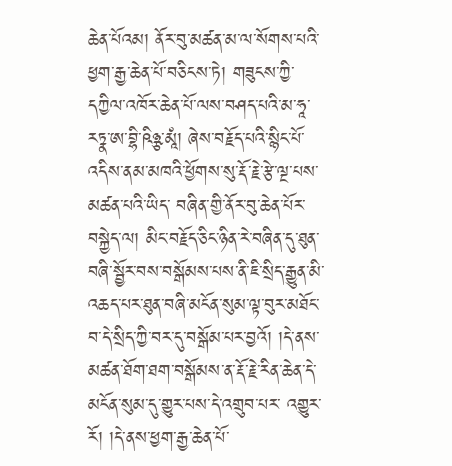ཆེན་པོའམ། ནོར་བུ་མཚན་མ་ལ་སོགས་པའི་ཕྱག་རྒྱ་ཆེན་པོ་བཅིངས་ཏེ། གཟུངས་ཀྱི་དཀྱིལ་འཁོར་ཆེན་པོ་ལས་བཤད་པའི་མ་ཧཱ་རཏྣ་ཨ་བྷི་ཥིཉྩ་མཱཾ། ཞེས་བརྗོད་པའི་སྙིང་པོ་འདིས་ནམ་མཁའི་ཕྱོགས་སུ་རྡོ་རྗེ་རྩེ་ལྔ་པས་མཚན་པའི་ཡིད་ བཞིན་གྱི་ནོར་བུ་ཆེན་པོར་བསྐྱེད་ལ། མིང་བརྗོད་ཅིང་ཉིན་རེ་བཞིན་དུ་ཐུན་བཞི་སྦྱོར་བས་བསྒོམས་པས་ནི་ཇི་སྲིད་རྒྱུན་མི་འཆད་པར་ཐུན་བཞི་མངོན་སུམ་ལྟ་བུར་མཐོང་བ་དེ་སྲིད་ཀྱི་བར་དུ་བསྒོམ་པར་བྱའོ། །དེ་ནས་མཚན་ཐོག་ཐག་བསྒོམས་ན་རྡོ་རྗེ་རིན་ཆེན་དེ་མངོན་སུམ་དུ་གྱུར་པས་དེ་འགྲུབ་པར་ འགྱུར་རོ། །དེ་ནས་ཕྱག་རྒྱ་ཆེན་པོ་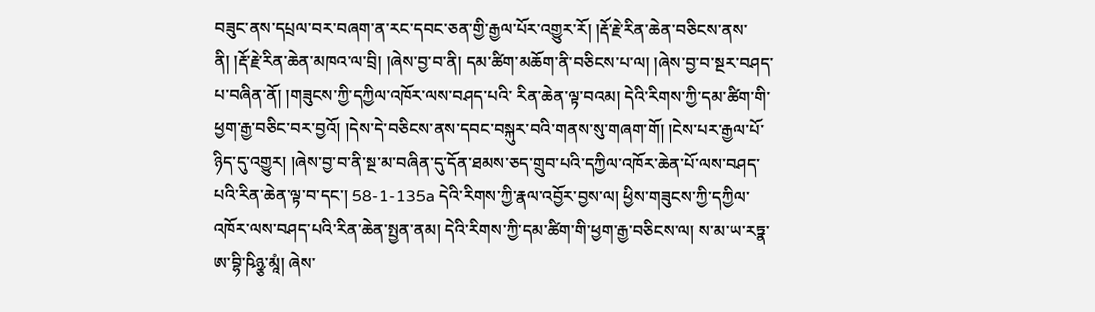བཟུང་ནས་དཔྲལ་བར་བཞག་ན་རང་དབང་ཅན་གྱི་རྒྱལ་པོར་འགྱུར་རོ། །རྡོ་རྗེ་རིན་ཆེན་བཅིངས་ནས་ནི། །རྡོ་རྗེ་རིན་ཆེན་མཁའ་ལ་བྲི། །ཞེས་བྱ་བ་ནི། དམ་ཚིག་མཆོག་ནི་བཅིངས་པ་ལ། །ཞེས་བྱ་བ་སྔར་བཤད་པ་བཞིན་ནོ། །གཟུངས་ཀྱི་དཀྱིལ་འཁོར་ལས་བཤད་པའི་ རིན་ཆེན་ལྟ་བའམ། དེའི་རིགས་ཀྱི་དམ་ཚིག་གི་ཕྱག་རྒྱ་བཅིང་བར་བྱའོ། །དེས་དེ་བཅིངས་ནས་དབང་བསྐུར་བའི་གནས་སུ་གཞག་གོ། །ངེས་པར་རྒྱལ་པོ་ཉིད་དུ་འགྱུར། །ཞེས་བྱ་བ་ནི་སྔ་མ་བཞིན་དུ་དོན་ཐམས་ཅད་གྲུབ་པའི་དཀྱིལ་འཁོར་ཆེན་པོ་ལས་བཤད་པའི་རིན་ཆེན་ལྟ་བ་དང་། 58-1-135a དེའི་རིགས་ཀྱི་རྣལ་འབྱོར་བྱས་ལ། ཕྱིས་གཟུངས་ཀྱི་དཀྱིལ་འཁོར་ལས་བཤད་པའི་རིན་ཆེན་སྤྱན་ནམ། དེའི་རིགས་ཀྱི་དམ་ཚིག་གི་ཕྱག་རྒྱ་བཅིངས་ལ། ས་མ་ཡ་རཏྣ་ཨ་བྷི་ཥིཉྩ་མཱཾ། ཞེས་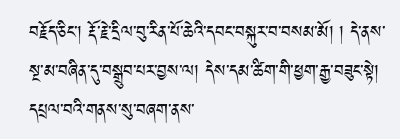བརྗོད་ཅིང་། རྡོ་རྗེ་དྲིལ་བུ་རིན་པོ་ཆེའི་དབང་བསྐུར་བ་བསམ་མོ། ། དེ་ནས་སྔ་མ་བཞིན་དུ་བསྒྲུབ་པར་བྱས་ལ། དེས་དམ་ཚིག་གི་ཕྱག་རྒྱ་བཟུང་སྟེ། དཔྲལ་བའི་གནས་སུ་བཞག་ནས་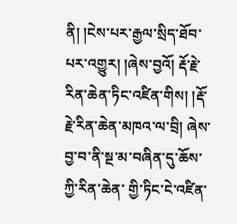ནི། །ངེས་པར་རྒྱལ་སྲིད་ཐོབ་པར་འགྱུར། །ཞེས་བྱའོ། རྡོ་རྗེ་རིན་ཆེན་ཏིང་འཛིན་གིས། །རྡོ་རྗེ་རིན་ཆེན་མཁའ་ལ་བྲི། ཞེས་བྱ་བ་ནི་སྔ་མ་བཞིན་དུ་ཆོས་ཀྱི་རིན་ཆེན་ གྱི་ཏིང་ངེ་འཛིན་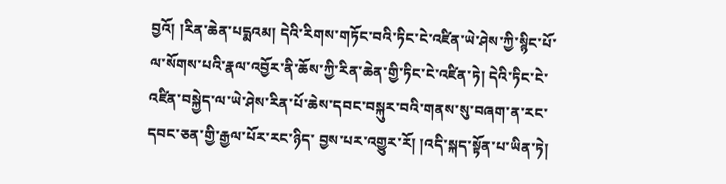བྱའོ། །རིན་ཆེན་པདྨའམ། དེའི་རིགས་གཏོང་བའི་ཏིང་ངེ་འཛིན་ཡེ་ཤེས་ཀྱི་སྙིང་པོ་ལ་སོགས་པའི་རྣལ་འབྱོར་ནི་ཆོས་ཀྱི་རིན་ཆེན་གྱི་ཏིང་ངེ་འཛིན་ཏེ། དེའི་ཏིང་ངེ་འཛིན་བསྐྱེད་ལ་ཡེ་ཤེས་རིན་པོ་ཆེས་དབང་བསྐུར་བའི་གནས་སུ་བཞག་ན་རང་དབང་ཅན་གྱི་རྒྱལ་པོར་རང་ཉིད་ བྱས་པར་འགྱུར་རོ། །འདི་སྐད་སྟོན་པ་ཡིན་ཏེ།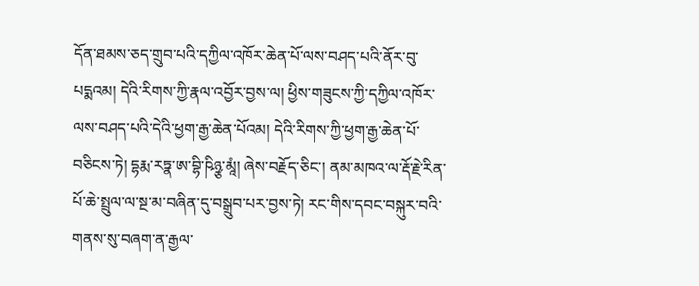དོན་ཐམས་ཅད་གྲུབ་པའི་དཀྱིལ་འཁོར་ཆེན་པོ་ལས་བཤད་པའི་ནོར་བུ་པདྨའམ། དེའི་རིགས་ཀྱི་རྣལ་འབྱོར་བྱས་ལ། ཕྱིས་གཟུངས་ཀྱི་དཀྱིལ་འཁོར་ལས་བཤད་པའི་དེའི་ཕྱག་རྒྱ་ཆེན་པོའམ། དེའི་རིགས་ཀྱི་ཕྱག་རྒྱ་ཆེན་པོ་ བཅིངས་ཏེ། དྷརྨ་རཏྣ་ཨ་བྷི་ཥིཉྩ་མཱཾ། ཞེས་བརྗོད་ཅིང་། ནམ་མཁའ་ལ་རྡོ་རྗེ་རིན་པོ་ཆེ་སྤྲུལ་ལ་སྔ་མ་བཞིན་དུ་བསྒྲུབ་པར་བྱས་ཏེ། རང་གིས་དབང་བསྐུར་བའི་གནས་སུ་བཞག་ན་རྒྱལ་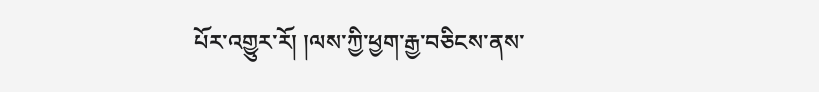པོར་འགྱུར་རོ། །ལས་ཀྱི་ཕྱག་རྒྱ་བཅིངས་ནས་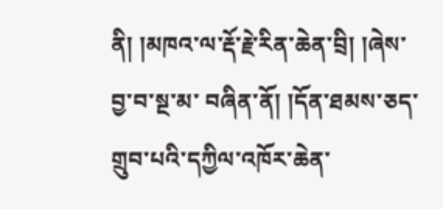ནི། །མཁའ་ལ་རྡོ་རྗེ་རིན་ཆེན་བྲི། །ཞེས་བྱ་བ་སྔ་མ་ བཞིན་ནོ། །དོན་ཐམས་ཅད་གྲུབ་པའི་དཀྱིལ་འཁོར་ཆེན་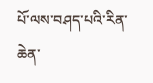པོ་ལས་བཤད་པའི་རིན་ཆེན་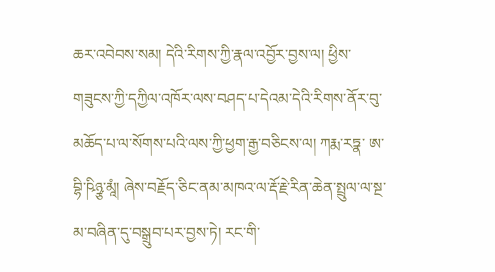ཆར་འབེབས་སམ། དེའི་རིགས་ཀྱི་རྣལ་འབྱོར་བྱས་ལ། ཕྱིས་གཟུངས་ཀྱི་དཀྱིལ་འཁོར་ལས་བཤད་པ་དེའམ་དེའི་རིགས་ནོར་བུ་མཆོད་པ་ལ་སོགས་པའི་ལས་ཀྱི་ཕྱག་རྒྱ་བཅིངས་ལ། ཀརྨ་རཏྣ་ ཨ་བྷི་ཥིཉྩ་མཱཾ། ཞེས་བརྗོད་ཅིང་ནམ་མཁའ་ལ་རྡོ་རྗེ་རིན་ཆེན་སྤྲུལ་ལ་སྔ་མ་བཞིན་དུ་བསྒྲུབ་པར་བྱས་ཏེ། རང་གི་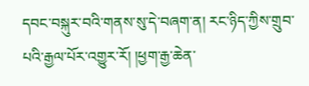དབང་བསྐུར་བའི་གནས་སུ་དེ་བཞག་ན། རང་ཉིད་ཀྱིས་གྲུབ་པའི་རྒྱལ་པོར་འགྱུར་རོ། །ཕྱག་རྒྱ་ཆེན་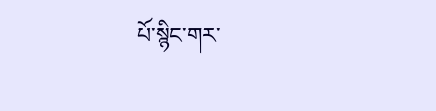པོ་སྙིང་གར་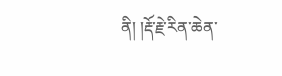ནི། །རྡོ་རྗེ་རིན་ཆེན་